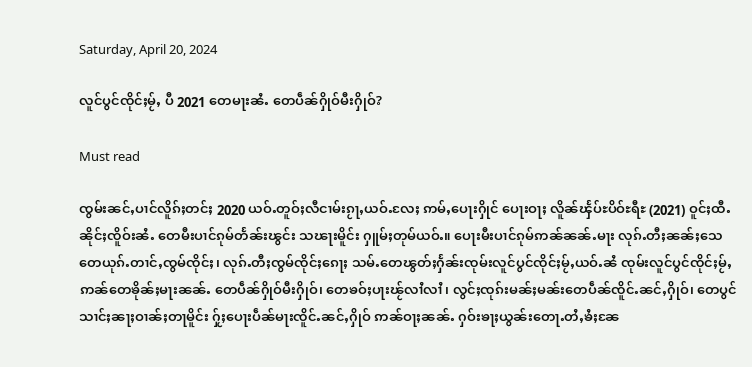Saturday, April 20, 2024

လူင်ပွင်ၸိုင်ႈမႂ်ႇ ပီ 2021 တေမႃးၼႆႉ တေပဵၼ်ႁိုဝ်မီးႁိုဝ်?

Must read

ၸွမ်းၼင်ႇပၢင်လိူၵ်ႈတင်ႈ 2020 ယဝ်ႉတူဝ်ႈလီငၢမ်းၵႂႃႇယဝ်ႉလႄႈ ဢမ်ႇပေႃးႁိုင် ပေႃးဝႃႈ လိူၼ်ၾႅပ်ႊပိဝ်ႊရီႊ (2021) ဝူင်ႈထီႉၼိုင်ႈၸိူဝ်းၼႆႉ တေမီးပၢင်ၵုမ်တႅၼ်းၽွင်း သၽႃးမိူင်း ႁူမ်ႈတုမ်ယဝ်ႉ။ ပေႃးမီးပၢင်ၵုမ်ဢၼ်ၼၼ်ႉမႃး လုၵ်ႉတီႈၼၼ်ႈသေ တေယုၵ်ႉတၢင်ႇၸွမ်ၸိုင်ႈ၊ လုၵ်ႉတီႈၸွမ်ၸိုင်ႈၵေႃႈ သမ်ႉတေၽွတ်ႈႁႅၼ်းၸုမ်းလူင်ပွင်ၸိုင်ႈမႂ်ႇယဝ်ႉၼႆ ၸုမ်းလူင်ပွင်ၸိုင်ႈမႂ်ႇ ဢၼ်တေၶိုၼ်ႈမႃးၼၼ်ႉ တေပဵၼ်ႁိုဝ်မီးႁိုဝ်၊ တေၶဝ်ႈပႃးၽႂ်လၢႆလၢႆ၊ လွင်ႈၸုၵ်းမၼ်ႈမၼ်းတေပဵၼ်ၸိူင်ႉၼင်ႇႁိုဝ်၊ တေပွင်သၢင်ႈၼႃႈဝၢၼ်ႈတႃမိူင်း ႁႂ်ႈပေႃးပဵၼ်မႃးၸိူင်ႉၼင်ႇႁိုဝ် ဢၼ်ဝႃႈၼၼ်ႉ ႁဝ်းၶႃႈယွၼ်းတေႃႉတႆႇၶႆႈၼႄ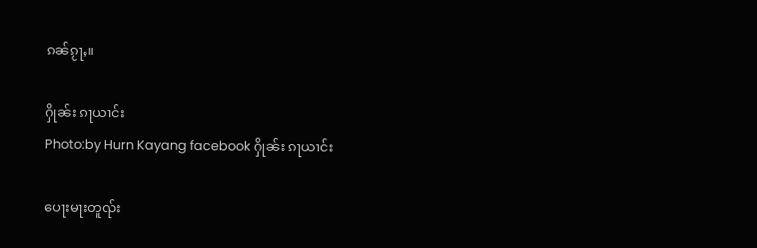ၵၼ်ၵႂႃႇ။

ႁိုၼ်း ၵႃယၢင်း
Photo:by Hurn Kayang facebook ႁိုၼ်း ၵႃယၢင်း

ပေႃးမႃးတူၺ်း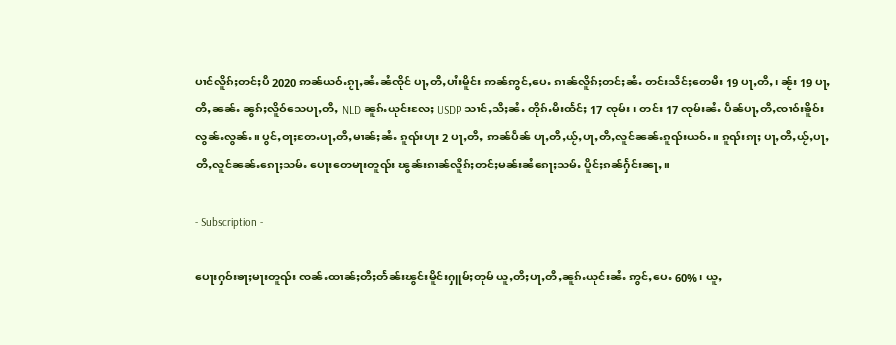ပၢင်လိူၵ်ႈတင်ႈပီ 2020 ဢၼ်ယဝ်ႉၵႂႃႇၼႆႉၼႆၸိုင် ပႃႇတီႇပၢႆးမိူင်း ဢၼ်ဢွင်ႇပေႉ ၵၢၼ်လိူၵ်ႈတင်ႈၼႆႉ တင်းသဵင်ႈတေမီး 19 ပႃႇတီႇ၊ ၼႂ်း 19 ပႃႇတီႇၼၼ်ႉ ၼွၵ်ႈလိူဝ်သေပႃႇတီႇ NLD ၼူၵ်ႉယုင်းလႄႈ USDP သၢင်ႇသီႈၼႆႉ တိုၵ်ႉမီးထႅင်ႈ 17 ၸုမ်း၊ တင်း 17 ၸုမ်းၼႆႉ ပဵၼ်ပႃႇတီႇၸၢဝ်းၶိူဝ်းလွၼ်ႉလွၼ်ႉ။ ပွင်ႇဝႃႈတႄႉပႃႇတီႇမၢၼ်ႈၼႆႉ ၵူၺ်းပႃး 2 ပႃႇတီႇ ဢၼ်ပဵၼ် ပႃႇတီႇယႂ်ႇပႃႇတီႇလူင်ၼၼ်ႉၵူၺ်းယဝ်ႉ။ ၵူၺ်းၵႃႈ ပႃႇတီႇယႂ်ႇပႃႇတီႇလူင်ၼၼ်ႉၵေႃႈသမ်ႉ ပေႃးတေမႃးတူၺ်း ၽွၼ်းၵၢၼ်လိူၵ်ႈတင်ႈမၼ်းၼႆၵေႃႈသမ်ႉ ပိူင်ႈၵၼ်ႁႅင်းၼႃႇ။

- Subscription -

ပေႃးႁဝ်းၶႃႈမႃးတူၺ်း ၸၼ်ႉထၢၼ်ႈတီႈတႅၼ်းၽွင်းမိူင်းႁူမ်ႈတုမ် ယူႇတီႈပႃႇတီႇၼူၵ်ႉယုင်းၼႆႉ ဢွင်ႇပေႉ 60% ၊ ယူႇ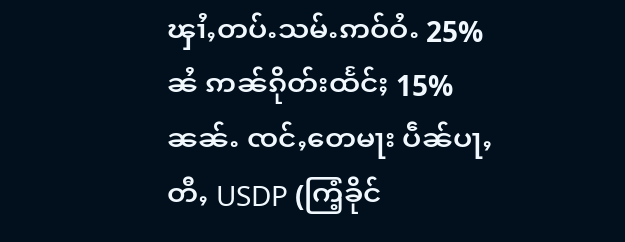ၾၢႆႇတပ်ႉသမ်ႉဢဝ်ဝႆႉ 25% ၼႆ ဢၼ်ၵိုတ်းထႅင်ႈ 15% ၼၼ်ႉ ၸင်ႇတေမႃး ပဵၼ်ပႃႇတီႇ USDP (ကြံ့ခိုင်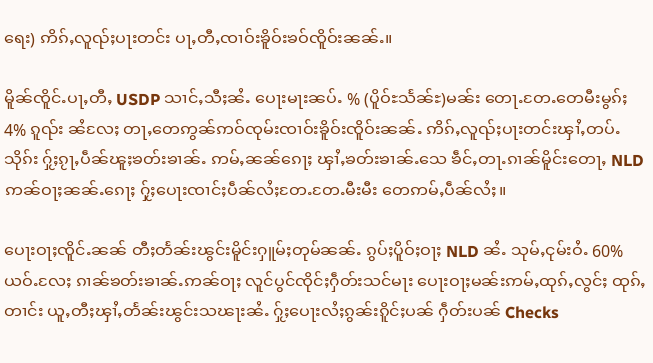ရေး) ဢိၵ်ႇလူၺ်ႈပႃးတင်း ပႃႇတီႇၸၢဝ်းၶိူဝ်းၶဝ်ၸိူဝ်းၼၼ်ႉ။

မိူၼ်ၸိူင်ႉပႃႇတီႇ USDP သၢင်ႇသီႈၼႆႉ ပေႃးမႃးၼပ်ႉ % (ပိူဝ်ႊသႅၼ်ႊ)မၼ်း တေႃႉတႄႉတေမီးမွၵ်ႈ 4% ၵူၺ်း ၼႆလႄႈ တႃႇတေဢွၼ်ဢဝ်ၸုမ်းၸၢဝ်းၶိူဝ်းၸိူဝ်းၼၼ်ႉ ဢိၵ်ႇလူၺ်ႈပႃးတင်းၾၢႆႇတပ်ႉသိုၵ်း ႁႂ်ႈၵႂႃႇပဵၼ်ၽူႈၶတ်းၶၢၼ်ႉ ဢမ်ႇၼၼ်ၵေႃႈ ၾၢႆႇၶတ်းၶၢၼ်ႉသေ ၶဵင်ႇတႃႉၵၢၼ်မိူင်းတေႃႇ NLD ဢၼ်ဝႃႈၼၼ်ႉၵေႃႈ ႁႂ်ႈပေႃးၸၢင်ႈပဵၼ်လႆႈတႄႉတႄႉမီးမီး တေဢမ်ႇပဵၼ်လႆႈ။

ပေႃးဝႃႈၸိူင်ႉၼၼ် တီႈတႅၼ်းၽွင်းမိူင်းႁူမ်ႈတုမ်ၼၼ်ႉ ၵွပ်ႈပိူဝ်ႈဝႃႈ NLD ၼႆႉ သုမ်ႇငုမ်းဝႆႉ 60% ယဝ်ႉလႄႈ ၵၢၼ်ၶတ်းၶၢၼ်ႉဢၼ်ဝႃႈ လူင်ပွင်ၸိုင်ႈႁဵတ်းသင်မႃး ပေႃးဝႃႈမၼ်းဢမ်ႇထုၵ်ႇလွင်ႈ ထုၵ်ႇတၢင်း ယူႇတီႈၾၢႆႇတႅၼ်းၽွင်းသၽႃးၼႆႉ ႁႂ်ႈပေႃးလႆႈၵွၼ်းၵိူင်ႈပၼ် ႁဵတ်းပၼ် Checks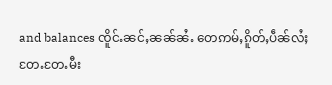and balances ၸိူင်ႉၼင်ႇၼၼ်ၼႆႉ တေဢမ်ႇၵိူတ်ႇပဵၼ်လႆႈတႄႉတႄႉမီး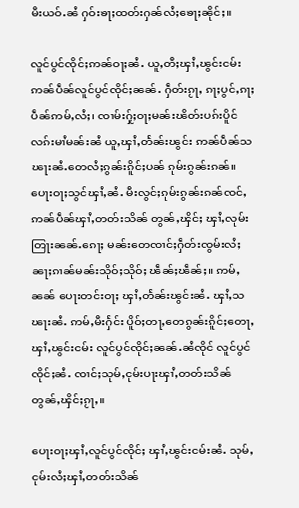မီးယဝ်ႉၼႆ ႁဝ်းၶႃႈထတ်းႁၼ်လႆႈၶေႃႈၼိုင်ႈ။

လူင်ပွင်ၸိုင်ႈဢၼ်ဝႃႈၼႆႉ ယူႇတီႈၾၢႆႇၽွင်းငမ်း ဢၼ်ပဵၼ်လူင်ပွင်ၸိုင်ႈၼၼ်ႉ ႁဵတ်းၵႂႃႇ ၵႃႈပွင်ႇၵႃႈပဵၼ်ဢမ်ႇလႆႈ၊ ၸၢမ်းႁႂ်ႈဝႃႈမၼ်းၽိတ်းပၵ်းပိူင်လၵ်းမၢႆမၼ်းၼႆ ယူႇၾၢႆႇတႅၼ်းၽွင်း ဢၼ်ပဵၼ်သၽႃးၼႆႉတေလႆႈၵွၼ်းၵိူင်ႈပၼ် ၵုမ်းၵွၼ်းၵၼ်။ ပေႃးဝႃႈသွင်ၾၢႆႇၼႆႉ မီးလွင်ႈၵုမ်းၵွၼ်းၵၼ်ၸင်ႇ ဢၼ်ပဵၼ်ၾၢႆႇတတ်းသိၼ် တွၼ်ႇၾိင်ႈ ၾၢႆႇလုမ်းတြႃးၼၼ်ႉၵေႃႈ မၼ်းတေၸၢင်ႈႁဵတ်းၸွမ်းလႆႈၼႃႈၵၢၼ်မၼ်းသိုဝ်ႈသိုဝ်ႈ ၽဵၼ်ႈၽဵၼ်ႈ။ ဢမ်ႇၼၼ် ပေႃးတင်းဝႃႈ ၾၢႆႇတႅၼ်းၽွင်းၼႆႉ ၾၢႆႇသၽႃးၼႆႉ ဢမ်ႇမီးႁႅင်း ပိူဝ်ႈတႃႇတေၵွၼ်းၵိူင်ႈတေႃႇ ၾၢႆႇၽွင်းငမ်း လူင်ပွင်ၸိုင်ႈၼၼ်ႉၼႆၸိုင် လူင်ပွင်ၸိုင်ႈၼႆႉ ၸၢင်ႈသုမ်ႇငုမ်းပႃးၾၢႆႇတတ်းသိၼ် တွၼ်ႇၾိင်ႈၵႂႃႇ။

ပေႃးဝႃႈၾၢႆႇလူင်ပွင်ၸိုင်ႈ ၾၢႆႇၽွင်းငမ်းၼႆႉ သုမ်ႇငုမ်းလႆႈၾၢႆႇတတ်းသိၼ်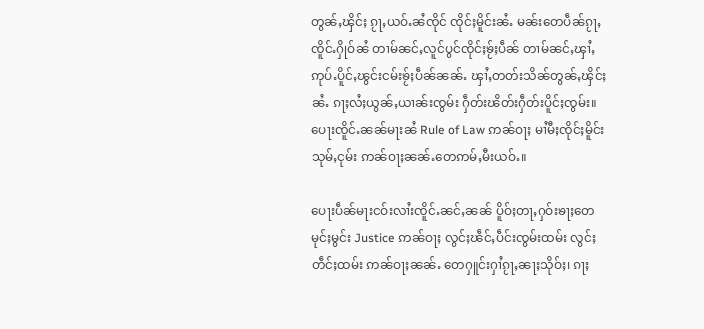တွၼ်ႇၾိင်ႈ ၵႂႃႇယဝ်ႉၼႆၸိုင် ၸိုင်ႈမိူင်းၼႆႉ မၼ်းတေပဵၼ်ၵႂႃႇၸိူင်ႉႁိုဝ်ၼႆ တၢမ်ၼင်ႇလူင်ပွင်ၸိုင်ႈၶႂ်ႈပဵၼ် တၢမ်ၼင်ႇၾၢႆႇဢုပ်ႉပိူင်ႇၽွင်းငမ်းၶႂ်ႈပဵၼ်ၼၼ်ႉ ၾၢႆႇတတ်းသိၼ်တွၼ်ႇၾိင်ႈၼႆႉ ၵႃႈလႆႈယွၼ်ႇယၢၼ်းၸွမ်း ႁဵတ်းၽိတ်းႁဵတ်းပိူင်ႈၸွမ်း။ ပေႃးၸိူင်ႉၼၼ်မႃးၼႆ Rule of Law ဢၼ်ဝႃႈ မၢႆမီႈၸိုင်ႈမိူင်းသုမ်ႇငုမ်း ဢၼ်ဝႃႈၼၼ်ႉတေဢမ်ႇမီးယဝ်ႉ။

ပေႃးပဵၼ်မႃးငဝ်းလၢႆးၸိူင်ႉၼင်ႇၼၼ် ပိူဝ်ႈတႃႇႁဝ်းၶႃႈတေမုင်ႈမွင်း Justice ဢၼ်ဝႃႈ လွင်ႈၽဵင်ႇပဵင်းၸွမ်းထမ်း လွင်ႈတဵင်ႈထမ်း ဢၼ်ဝႃႈၼၼ်ႉ တေႁူင်းႁၢႆၵႂႃႇၼႃႈသိုဝ်ႈ၊ ၵႃႈ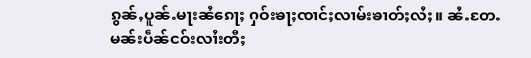ၵွၼ်ႇပူၼ်ႉမႃးၼႆၵေႃႈ ႁဝ်းၶႃႈၸၢင်ႈလၢမ်းၶၢတ်ႈလႆႈ။ ၼႆႉတႄႉမၼ်းပဵၼ်ငဝ်းလၢႆးတီႈ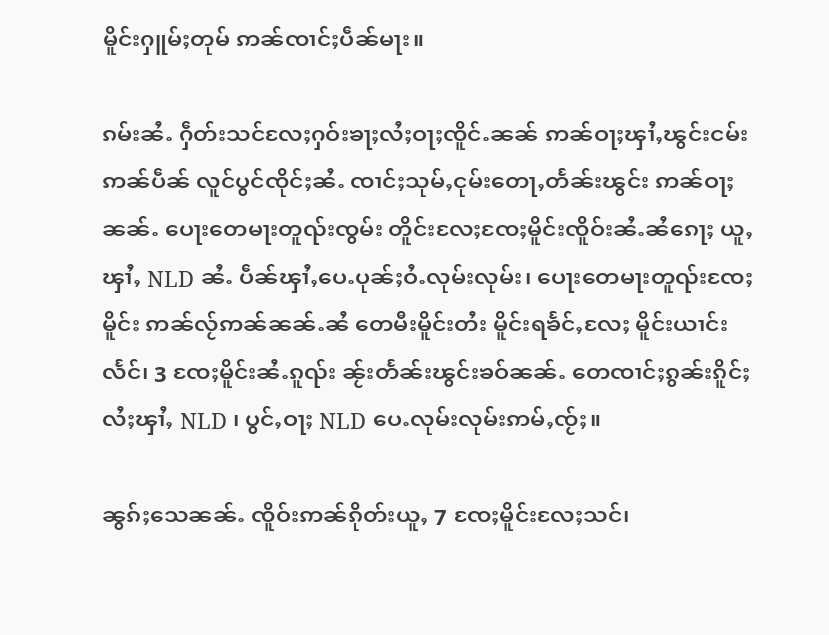မိူင်းႁူမ်ႈတုမ် ဢၼ်ၸၢင်ႈပဵၼ်မႃး။

ၵမ်းၼႆႉ ႁဵတ်းသင်လႄႈႁဝ်းၶႃႈလႆႈဝႃႈၸိူင်ႉၼၼ် ဢၼ်ဝႃႈၾၢႆႇၽွင်းငမ်း ဢၼ်ပဵၼ် လူင်ပွင်ၸိုင်ႈၼႆႉ ၸၢင်ႈသုမ်ႇငုမ်းတေႃႇတႅၼ်းၽွင်း ဢၼ်ဝႃႈၼၼ်ႉ ပေႃးတေမႃးတူၺ်းၸွမ်း တိူင်းလႄႈၸႄႈမိူင်းၸိူဝ်းၼႆႉၼႆၵေႃႈ ယူႇၾၢႆႇ NLD ၼႆႉ ပဵၼ်ၾၢႆႇပေႉပုၼ်ႈဝႆႉလုမ်းလုမ်း၊ ပေႃးတေမႃးတူၺ်းၸႄႈမိူင်း ဢၼ်လႂ်ဢၼ်ၼၼ်ႉၼႆ တေမီးမိူင်းတႆး မိူင်းရၶႅင်ႇလႄႈ မိူင်းယၢင်းလႅင်၊ 3 ၸႄႈမိူင်းၼႆႉၵူၺ်း ၼႂ်းတႅၼ်းၽွင်းၶဝ်ၼၼ်ႉ တေၸၢင်ႈၵွၼ်းၵိူင်ႈလႆႈၾၢႆႇ NLD ၊ ပွင်ႇဝႃႈ NLD ပေႉလုမ်းလုမ်းဢမ်ႇၸႂ်ႈ။

ၼွၵ်ႈသေၼၼ်ႉ ၸိူဝ်းဢၼ်ၵိုတ်းယူႇ 7 ၸႄႈမိူင်းလႄႈသင်၊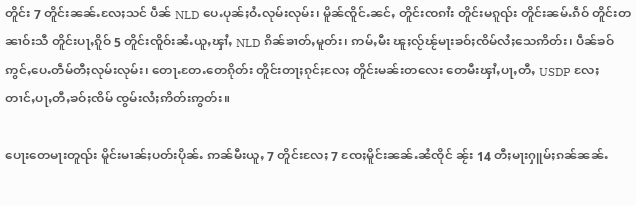တိူင်း 7 တိူင်းၼၼ်ႉလႄႈသင် ပဵၼ် NLD ပေႉပုၼ်ႈဝႆႉလုမ်းလုမ်း၊ မိူၼ်ၸိူင်ႉၼင်ႇ တိူင်းၸၵၢႆး တိူင်းမၵူၺ်း တိူင်းၼမ်ႉၵဵဝ် တိူင်းတၼၢဝ်းသီ တိူင်းပႃႇၵိူဝ် 5 တိူင်းၸိူဝ်းၼႆႉယူႇၾၢႆႇ NLD ၵိၼ်ၶၢတ်ႇမူတ်း၊ ဢမ်ႇမီး ၽူႈလႂ်ၽႂ်မႃးၶဝ်ႈၸိမ်လႆႈသေဢိတ်း၊ ပဵၼ်ၶဝ်ဢွင်ႇပေႉတဵမ်တီႈလုမ်းလုမ်း၊ တေႃႉတႄႉတေၵိုတ်း တိူင်းတႃႈၵုင်ႈလႄႈ တိူင်းမၼ်းတလေး တေမီးၾၢႆႇပႃႇတီႇ USDP လႄႈ တၢင်ႇပႃႇတီႇၶဝ်ႈၸိမ် ၸွမ်းလႆႈဢိတ်းဢွတ်း။

ပေႃးတေမႃးတူၺ်း မိူင်းမၢၼ်ႈပတ်းပိုၼ်ႉ ဢၼ်မီးယူႇ 7 တိူင်းလႄႈ 7 ၸႄႈမိူင်းၼၼ်ႉၼႆၸိုင် ၼႂ်း 14 တီႈမႃးႁူမ်ႈၵၼ်ၼၼ်ႉ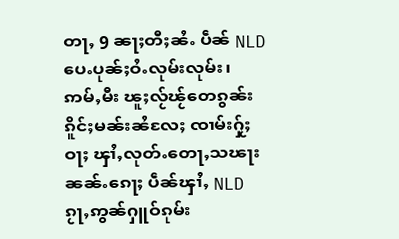တႃႇ 9 ၼႃႈတီႈၼႆႉ ပဵၼ် NLD ပေႉပုၼ်ႈဝႆႉလုမ်းလုမ်း၊ ဢမ်ႇမီး ၽူႈလႂ်ၽႂ်တေၵွၼ်းၵိူင်ႈမၼ်းၼႆလႄႈ ၸၢမ်းႁႂ်ႈဝႃႈ ၾၢႆႇလုတ်ႉတေႃႇသၽႃးၼၼ်ႉၵေႃႈ ပဵၼ်ၾၢႆႇ NLD ၵႂႃႇဢွၼ်ႁူဝ်ၵုမ်း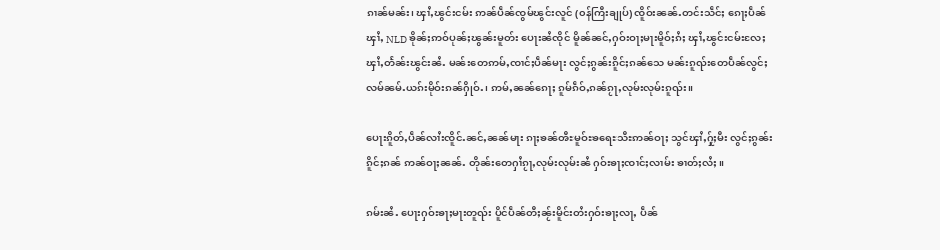ၵၢၼ်မၼ်း၊ ၾၢႆႇၽွင်းငမ်း ဢၼ်ပဵၼ်ၸွမ်ၽွင်းလူင် (၀န်ကြီးချုပ်) ၸိူဝ်းၼၼ်ႉတင်းသဵင်ႈ ၵေႃႈပဵၼ်ၾၢႆႇ NLD ၶိုၼ်ႈဢဝ်ပုၼ်ႈၽွၼ်းမူတ်း ပေႃးၼႆၸိုင် မိူၼ်ၼင်ႇႁဝ်းဝႃႈမႃးမိူဝ်ႈၵႆႈ ၾၢႆႇၽွင်းငမ်းလႄႈ ၾၢႆႇတႅၼ်းၽွင်းၼႆႉ မၼ်းတေဢမ်ႇၸၢင်ႈပဵၼ်မႃး လွင်ႈၵွၼ်းၵိူင်ႈၵၼ်သေ မၼ်းၵူၺ်းတေပဵၼ်လွင်ႈ လမ်ၼမ်ႉယၵ်းမိုဝ်းၵၼ်ႁိုဝ်ႉ၊ ဢမ်ႇၼၼ်ၵေႃႈ ၵူမ်ၵဵဝ်ႇၵၼ်ၵႂႃႇလုမ်းလုမ်းၵူၺ်း။

ပေႃးၵိူတ်ႇပဵၼ်လၢႆးၸိူင်ႉၼင်ႇၼၼ်မႃး ၵႃႈၶၼ်ၻီႊမူဝ်ႊၶရေႊသီႊဢၼ်ဝႃႈ သွင်ၾၢႆႇႁႂ်ႈမီး လွင်ႈၵွၼ်းၵိူင်ႈၵၼ် ဢၼ်ဝႃႈၼၼ်ႉ တိုၼ်းတေႁၢႆၵႂႃႇလုမ်းလုမ်းၼႆ ႁဝ်းၶႃႈၸၢင်ႈလၢမ်း ၶၢတ်ႈလႆႈ။

ၵမ်းၼႆႉ ပေႃးႁဝ်းၶႃႈမႃးတူၺ်း ပိူင်ပဵၼ်တီႈၼႂ်းမိူင်းတႆးႁဝ်းၶႃႈလႃႇ ပဵၼ်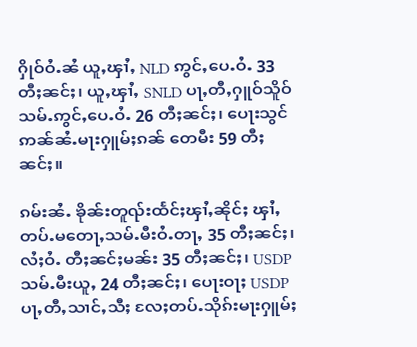ႁိုဝ်ဝႆႉၼႆ ယူႇၾၢႆႇ NLD ဢွင်ႇပေႉဝႆႉ 33 တီႈၼင်ႈ၊ ယူႇၾၢႆႇ SNLD ပႃႇတီႇႁူဝ်သိူဝ်သမ်ႉဢွင်ႇပေႉဝႆႉ 26 တီႈၼင်ႈ၊ ပေႃးသွင်ဢၼ်ၼႆႉမႃးႁူမ်ႈၵၼ် တေမီး 59 တီႈၼင်ႈ။

ၵမ်းၼႆႉ ၶိုၼ်းတူၺ်းထႅင်ႈၾၢႆႇၼိုင်ႈ ၾၢႆႇတပ်ႉမတေႃႇသမ်ႉမီးဝႆႉတႃႇ 35 တီႈၼင်ႈ၊ လႆႈဝႆႉ တီႈၼင်ႈမၼ်း 35 တီႈၼင်ႈ၊ USDP သမ်ႉမီးယူႇ 24 တီႈၼင်ႈ၊ ပေႃးဝႃႈ USDP ပႃႇတီႇသၢင်ႇသီႈ လႄႈတပ်ႉသိုၵ်းမႃးႁူမ်ႈ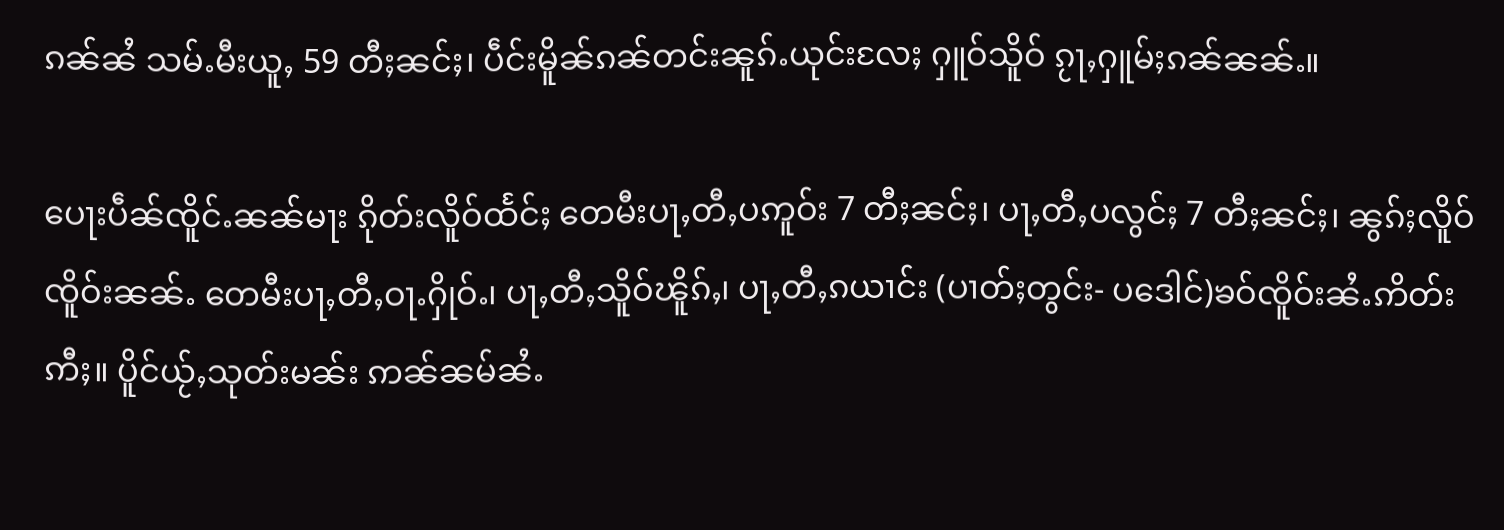ၵၼ်ၼႆ သမ်ႉမီးယူႇ 59 တီႈၼင်ႈ၊ ပဵင်းမိူၼ်ၵၼ်တင်းၼူၵ်ႉယုင်းလႄႈ ႁူဝ်သိူဝ် ၵႂႃႇႁူမ်ႈၵၼ်ၼၼ်ႉ။

ပေႃးပဵၼ်ၸိူင်ႉၼၼ်မႃး ၵိုတ်းလိူဝ်ထႅင်ႈ တေမီးပႃႇတီႇပဢူဝ်း 7 တီႈၼင်ႈ၊ ပႃႇတီႇပလွင်ႈ 7 တီႈၼင်ႈ၊ ၼွၵ်ႈလိူဝ်ၸိူဝ်းၼၼ်ႉ တေမီးပႃႇတီႇဝႃႉႁိုဝ်ႉ၊ ပႃႇတီႇသိူဝ်ၽိူၵ်ႇ၊ ပႃႇတီႇၵယၢင်း (ပၢတ်ႈတွင်း- ပဒေါင်)ၶဝ်ၸိူဝ်းၼႆႉဢိတ်းဢီႈ။ ပိူင်ယႂ်ႇသုတ်းမၼ်း ဢၼ်ၼမ်ၼႆႉ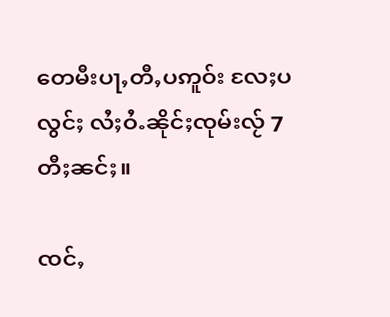တေမီးပႃႇတီႇပဢူဝ်း လႄႈပလွင်ႈ လႆႈဝႆႉၼိုင်ႈၸုမ်းလႂ် 7 တီႈၼင်ႈ။

ၸင်ႇ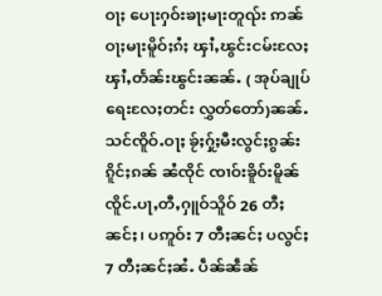ဝႃႈ ပေႃးႁဝ်းၶႃႈမႃးတူၺ်း ဢၼ်ဝႃႈမႃးမိူဝ်ႈၵႆႈ ၾၢႆႇၽွင်းငမ်းလႄႈၾၢႆႇတႅၼ်းၽွင်းၼၼ်ႉ ( အုပ်ချုပ်ရေးလႄႈတင်း လွှတ်တော်)ၼၼ်ႉ သင်ၸိူဝ်ႉဝႃႈ ၶႂ်ႈႁႂ်ႈမီးလွင်ႈၵွၼ်းၵိူင်ႈၵၼ် ၼႆၸိုင် ၸၢဝ်းၶိူဝ်းမိူၼ်ၸိူင်ႉပႃႇတီႇႁူဝ်သိူဝ် 26 တီႈၼင်ႈ၊ ပဢူဝ်း 7 တီႈၼင်ႈ ပလွင်ႈ 7 တီႈၼင်ႈၼႆႉ ပဵၼ်ၼဵၼ်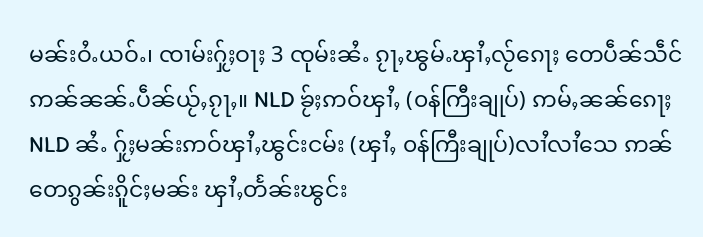မၼ်းဝႆႉယဝ်ႉ၊ ၸၢမ်းႁႂ်ႈဝႃႈ 3 ၸုမ်းၼႆႉ ၵႂႃႇၽွမ်ႉၾၢႆႇလႂ်ၵေႃႈ တေပဵၼ်သဵင်ဢၼ်ၼၼ်ႉပဵၼ်ယႂ်ႇၵႂႃႇ။ NLD ၶႂ်ႈဢဝ်ၾၢႆႇ (၀န်ကြီးချုပ်) ဢမ်ႇၼၼ်ၵေႃႈ NLD ၼႆႉ ႁႂ်ႈမၼ်းဢဝ်ၾၢႆႇၽွင်းငမ်း (ၾၢႆႇ ၀န်ကြီးချုပ်)လၢႆလၢႆသေ ဢၼ်တေၵွၼ်းၵိူင်ႈမၼ်း ၾၢႆႇတႅၼ်းၽွင်း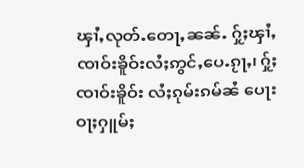ၾၢႆႇလုတ်ႉတေႃႇၼၼ်ႉ ႁႂ်ႈၾၢႆႇၸၢဝ်းၶိူဝ်းလႆႈဢွင်ႇပေႉၵႂႃႇ၊ ႁႂ်ႈၸၢဝ်းၶိူဝ်း လႆႈၵုမ်းၵမ်ၼႆ ပေႃးဝႃႈႁူမ်ႈ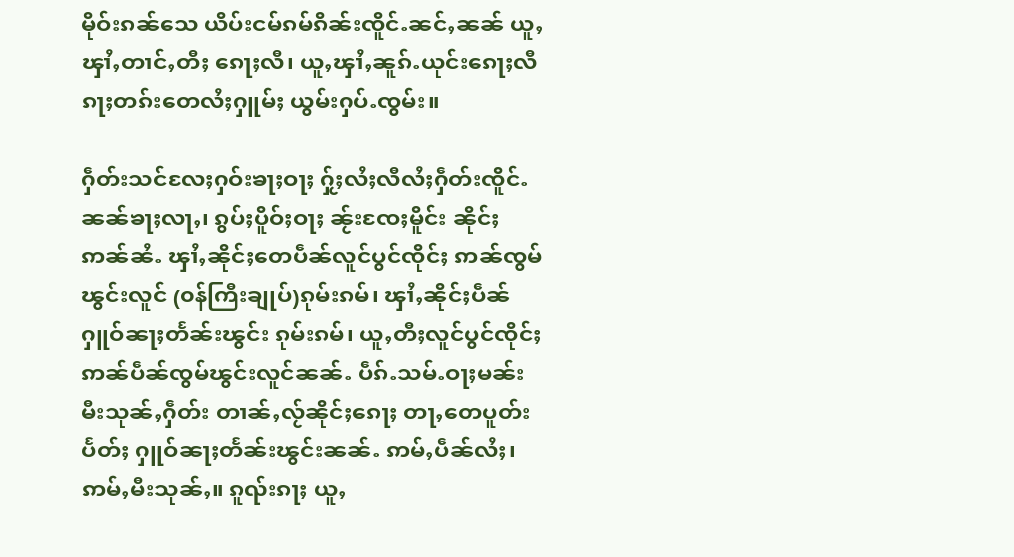မိုဝ်းၵၼ်သေ ယိပ်းငမ်ၵမ်ၵိၼ်းၸိူင်ႉၼင်ႇၼၼ် ယူႇၾၢႆႇတၢင်ႇတီႈ ၵေႃႈလီ၊ ယူႇၾၢႆႇၼူၵ်ႉယုင်းၵေႃႈလီ ၵႃႈတၵ်းတေလႆႈႁူမ်ႈ ယွမ်းႁပ်ႉၸွမ်း။

ႁဵတ်းသင်လႄႈႁဝ်းၶႃႈဝႃႈ ႁႂ်ႈလႆႈလီလႆႈႁဵတ်းၸိူင်ႉၼၼ်ၶႃႈလႃႇ၊ ၵွပ်ႈပိူဝ်ႈဝႃႈ ၼႂ်းၸႄႈမိူင်း ၼိုင်ႈဢၼ်ၼႆႉ ၾၢႆႇၼိုင်ႈတေပဵၼ်လူင်ပွင်ၸိုင်ႈ ဢၼ်ၸွမ်ၽွင်းလူင် (၀န်ကြီးချုပ်)ၵုမ်းၵမ်၊ ၾၢႆႇၼိုင်ႈပဵၼ်ႁူဝ်ၼႃႈတႅၼ်းၽွင်း ၵုမ်းၵမ်၊ ယူႇတီႈလူင်ပွင်ၸိုင်ႈ ဢၼ်ပဵၼ်ၸွမ်ၽွင်းလူင်ၼၼ်ႉ ပဵၵ်ႉသမ်ႉဝႃႈမၼ်းမီးသုၼ်ႇႁဵတ်း တၢၼ်ႇလႂ်ၼိုင်ႈၵေႃႈ တႃႇတေပူတ်းပႅတ်ႈ ႁူဝ်ၼႃႈတႅၼ်းၽွင်းၼၼ်ႉ ဢမ်ႇပဵၼ်လႆႈ၊ ဢမ်ႇမီးသုၼ်ႇ။ ၵူၺ်းၵႃႈ ယူႇ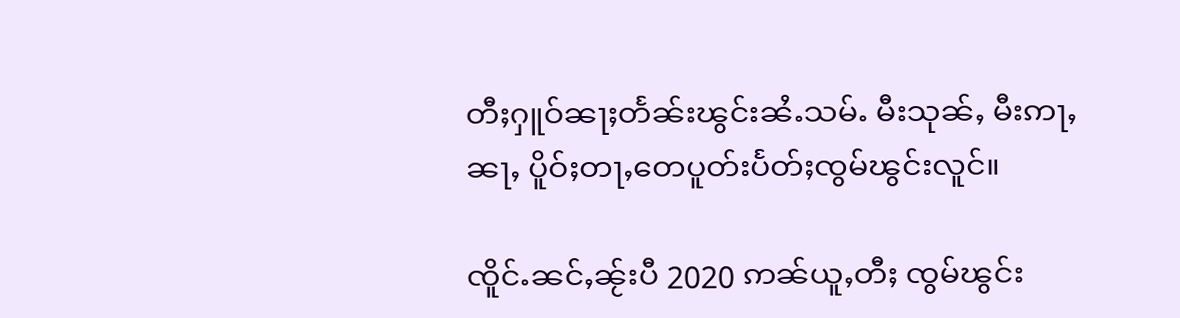တီႈႁူဝ်ၼႃႈတႅၼ်းၽွင်းၼႆႉသမ်ႉ မီးသုၼ်ႇ မီးဢႃႇၼႃႇ ပိူဝ်ႈတႃႇတေပူတ်းပႅတ်ႈၸွမ်ၽွင်းလူင်။

ၸိူင်ႉၼင်ႇၼႂ်းပီ 2020 ဢၼ်ယူႇတီႈ ၸွမ်ၽွင်း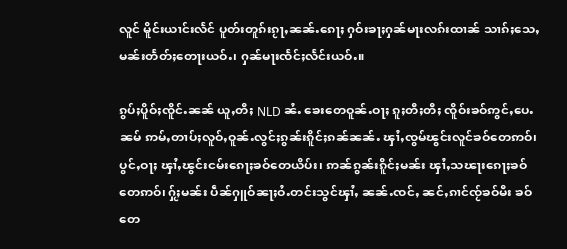လူင် မိူင်းယၢင်းလႅင် ပူတ်းတူၵ်းၵႂႃႇၼၼ်ႉၵေႃႈ ႁဝ်းၶႃႈႁၼ်မႃးလၵ်းထၢၼ် သၢၵ်ႈသေႇမၼ်းတႅတ်ႈတေႃးယဝ်ႉ၊ ႁၼ်မႃးၸႅင်ႈလႅင်းယဝ်ႉ။

ၵွပ်ႈပိူဝ်ႈၸိူင်ႉၼၼ် ယူႇတီႈ NLD ၼႆႉ ၶေးတေဝူၼ်ႉဝႃႈ ၵူႈတီႈတီႈ ၸိူဝ်းၶဝ်ဢွင်ႇပေႉၼမ် ဢမ်ႇတၢပ်ႈလူဝ်ႇဝူၼ်ႉလွင်ႈၵွၼ်းၵိူင်ႈၵၼ်ၼၼ်ႉ ၾၢႆႇၸွမ်ၽွင်းလူင်ၶဝ်တေဢဝ်၊ ပွင်ႇဝႃႈ ၾၢႆႇၽွင်းငမ်းၵေႃႈၶဝ်တေယိပ်း၊ ဢၼ်ၵွၼ်းၵိူင်ႈမၼ်း ၾၢႆႇသၽႃးၵေႃႈၶဝ်တေဢဝ်၊ ႁႂ်ႈမၼ်း ပဵၼ်ႁူဝ်ၼႃႈဝႆႉတင်းသွင်ၾၢႆႇ ၼၼ်ႉၸင်ႇ ၼင်ႇၵၢင်ၸႂ်ၶဝ်မီး ၶဝ်တေ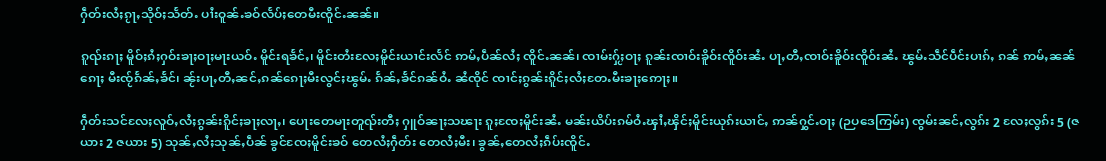ႁဵတ်းလႆႈၵႂႃႇသိုဝ်ႈသႅတ်ႉ ပၢႆးဝူၼ်ႉၶဝ်လႅပ်ႈတေမီးၸိူင်ႉၼၼ်။

ၵူၺ်းၵႃႈ မိူဝ်ႈၵႆႈႁဝ်းၶႃႈဝႃႈမႃးယဝ်ႉ မိူင်းရၶႅင်ႇ၊ မိူင်းတႆးလႄႈမိူင်းယၢင်းလႅင် ဢမ်ႇပဵၼ်လႆႈ ၸိူင်ႉၼၼ်၊ ၸၢမ်းႁႂ်ႈဝႃႈ ၵူၼ်းၸၢဝ်းၶိူဝ်းၸိူဝ်းၼႆႉ ပႃႇတီႇၸၢဝ်းၶိူဝ်းၸိူဝ်းၼႆႉ ၽွမ်ႉသဵင်ပဵင်းပၢၵ်ႇ ၵၼ် ဢမ်ႇၼၼ်ၵေႃႈ မီးၸႂ်ၵႅၼ်ႇၶႅင်၊ ၼႂ်းပႃႇတီႇၼင်ႇၵၼ်ၵေႃႈမီးလွင်ႈၽွမ်ႉ ၵႅၼ်ႇၶႅင်ၵၼ်ဝႆႉ ၼႆၸိုင် ၸၢင်ႈၵွၼ်းၵိူင်ႈလႆႈတႄႉမီးၶႃႈဢေႃႈ။

ႁဵတ်းသင်လႄႈလူဝ်ႇလႆႈၵွၼ်းၵိူင်ႈၶႃႈလႃႇ၊ ပေႃးတေမႃးတူၺ်းတီႈ ႁူဝ်ၼႃႈသၽႃး ၵူႈၸႄႈမိူင်းၼႆႉ မၼ်းယိပ်းၵမ်ဝႆႉၾၢႆႇၾိင်ႈမိူင်းယုၵ်းယၢင်ႇ ဢၼ်ႁွင်ႉဝႃႈ (ဉပဒေကြမ်း) ၸွမ်းၼင်ႇလွၵ်း 2 လႄႈလွၵ်း 5 (ဇယား 2 ဇယား 5) သုၼ်ႇလႆႈသုၼ်ႇပဵၼ် ၶွင်ၸႄႈမိူင်းၶဝ် တေလႆႈႁဵတ်း တေလႆႈမီး၊ ၶွၼ်ႇတေလႆႈၵဵပ်းၸိူင်ႉ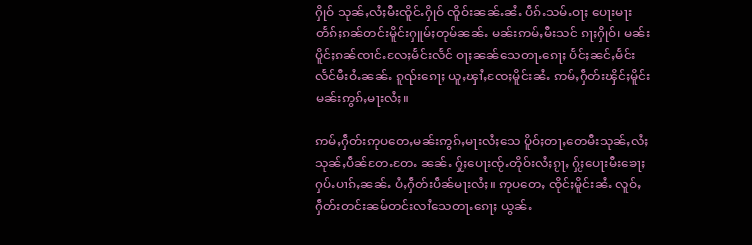ႁိုဝ် သုၼ်ႇလႆႈမီးၸိူင်ႉႁိုဝ် ၸိူဝ်းၼၼ်ႉၼႆႉ ပဵၵ်ႉသမ်ႉဝႃႈ ပေႃးမႃးတႅၵ်ႈၵၼ်တင်းမိူင်းႁူမ်ႈတုမ်ၼၼ်ႉ မၼ်းဢမ်ႇမီးသင် ၵႃႈႁိုဝ်၊ မၼ်းပိူင်ႈၵၼ်ၸၢင်ႉလႄႈမႅင်းလႅင် ဝႃႈၼၼ်သေတႃႉၵေႃႈ ပႅင်ႈၼင်ႇမႅင်းလႅင်မီးဝႆႉၼၼ်ႉ ၵူၺ်းၵေႃႈ ယူႇၾၢႆႇၸႄႈမိူင်းၼႆႉ ဢမ်ႇႁဵတ်းၾိင်ႈမိူင်းမၼ်းဢွၵ်ႇမႃးလႆႈ။

ဢမ်ႇႁဵတ်းဢုပတေႇမၼ်းဢွၵ်ႇမႃးလႆႈသေ ပိူဝ်ႈတႃႇတေမီးသုၼ်ႇလႆႈသုၼ်ႇပဵၼ်တႄႉတႄႉ ၼၼ်ႉ ႁႂ်ႈပေႃးၸႂ်ႉတိုဝ်းလႆႈၵႂႃႇ ႁႂ်ႈပေႃးမီးၶေႃႈႁပ်ႉပၢၵ်ႇၼၼ်ႉ ပႆႇႁဵတ်းပဵၼ်မႃးလႆႈ။ ဢုပတေႇ ၸိုင်ႈမိူင်းၼႆႉ လူဝ်ႇႁဵတ်းတင်းၼမ်တင်းလၢႆသေတႃႉၵေႃႈ ယွၼ်ႉ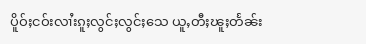ပိူဝ်ႈငဝ်းလၢႆးၵူႈလွင်ႈလွင်ႈသေ ယူႇတီႈၽူႈတႅၼ်း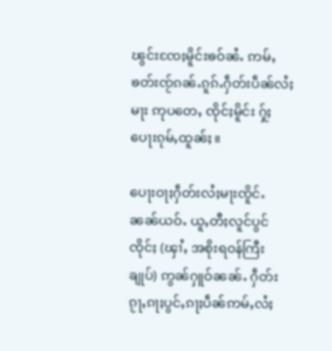ၽွင်းၸႄႈမိူင်းၶဝ်ၼႆႉ ဢမ်ႇၶတ်းၸႂ်ၵၼ်ႉၵူၵ်ႉႁဵတ်းပဵၼ်လႆႈမႃး ဢုပတေႇ ၸိုင်ႈမိူင်း ႁႂ်ႈပေႃးၵုမ်ႇထူၼ်ႈ။

ပေႃးဝႃႈႁဵတ်းလႆႈမႃးၸိူင်ႉၼၼ်ယဝ်ႉ ယူႇတီႈလူင်ပွင်ၸိုင်ႈ (ၾၢႆႇ အစိုးရ၀န်ကြီးချုပ်) ဢွၼ်ႁူဝ်ၼၼ်ႉ ႁဵတ်းၵႂႃႇၵႃႈပွင်ႇၵႃႈပဵၼ်ဢမ်ႇလႆႈ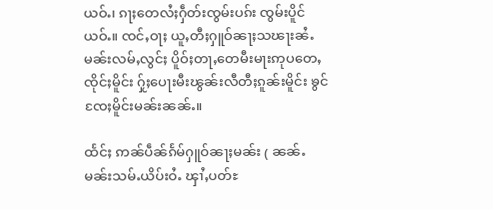ယဝ်ႉ၊ ၵႃႈတေလႆႈႁဵတ်းၸွမ်းပၵ်း ၸွမ်းပိူင် ယဝ်ႉ။ ၸင်ႇဝႃႈ ယူႇတီႈႁူဝ်ၼႃႈသၽႃးၼႆႉ မၼ်းလမ်ႇလွင်ႈ ပိူဝ်ႈတႃႇတေမီးမႃးဢုပတေႇ ၸိုင်ႈမိူင်း ႁႂ်ႈပေႃးမီးၽွၼ်းလီတီႈၵူၼ်းမိူင်း ၶွင်ၸႄႈမိူင်းမၼ်းၼၼ်ႉ။

ထႅင်ႈ ဢၼ်ပဵၼ်ၵႅမ်ႁူဝ်ၼႃႈမၼ်း ( ၼၼ်ႉ မၼ်းသမ်ႉယိပ်းဝႆႉ ၾၢႆႇပတ်ႊ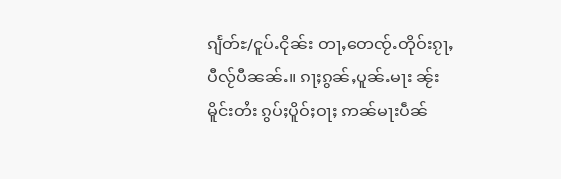ၵျႅတ်ႊ/ငူပ်ႉငိုၼ်း တႃႇတေၸႂ်ႉတိုဝ်းၵႂႃႇပီလႂ်ပီၼၼ်ႉ။ ၵႃႈၵွၼ်ႇပူၼ်ႉမႃး ၼႂ်းမိူင်းတႆး ၵွပ်ႈပိူဝ်ႈဝႃႈ ဢၼ်မႃးပဵၼ်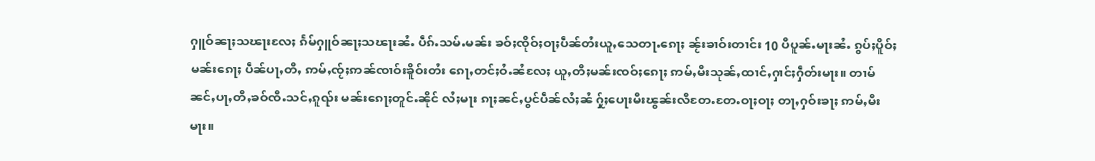ႁူဝ်ၼႃႈသၽႃးလႄႈ ၵႅမ်ႁူဝ်ၼႃႈသၽႃးၼႆႉ ပဵၵ်ႉသမ်ႉမၼ်း ၶဝ်ႈၸိုဝ်ႈဝႃႈပဵၼ်တႆးယူႇသေတႃႉၵေႃႈ ၼႂ်းၶၢဝ်းတၢင်း 10 ပီပူၼ်ႉမႃးၼႆႉ ၵွပ်ႈပိူဝ်ႈမၼ်းၵေႃႈ ပဵၼ်ပႃႇတီႇ ဢမ်ႇၸႂ်ႈဢၼ်ၸၢဝ်းၶိူဝ်းတႆး ၵေႃႇတင်ႈဝႆႉၼႆလႄႈ ယူႇတီႈမၼ်းၸဝ်ႈၵေႃႈ ဢမ်ႇမီးသုၼ်ႇထၢင်ႇႁၢင်ႈႁဵတ်းမႃး။ တၢမ်ၼင်ႇပႃႇတီႇၶဝ်ၸီႉသင်ႇၵူၺ်း မၼ်းၵေႃႈတူင်ႉၼိုင် လႆႈမႃး ၵႃႈၼင်ႇပွင်ပဵၼ်လႆႈၼႆ ႁႂ်ႈပေႃးမီးၽွၼ်းလီတႄႉတႄႉဝႃႈဝႃႈ တႃႇႁဝ်းၶႃႈ ဢမ်ႇမီးမႃး။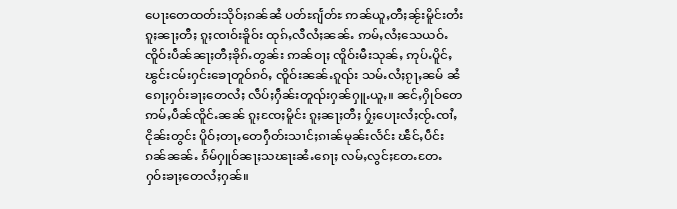ပေႃးတေထတ်းသိုဝ်ႈၵၼ်ၼႆ ပတ်ႊၵျႅတ်ႊ ဢၼ်ယူႇတီႈၼႂ်းမိူင်းတႆး ၵူႈၼႃႈတီႈ ၵူႈၸၢဝ်းၶိူဝ်း ထုၵ်ႇလီလႆႈၼၼ်ႉ ဢမ်ႇလႆႈသေယဝ်ႉ ၸိူဝ်းပဵၼ်ၼႃႈတီႈၶိုၵ်ႉတွၼ်း ဢၼ်ဝႃႈ ၸိူဝ်းမီးသုၼ်ႇ ဢုပ်ႉပိူင်ႇၽွင်းငမ်းႁင်းၶေႃတူဝ်ၵဝ်ႇ ၸိူဝ်းၼၼ်ႉၵူၺ်း သမ်ႉလႆႈၵႂႃႇၼမ် ၼႆၵေႃႈႁဝ်းၶႃႈတေလႆႈ လဵပ်ႈႁဵၼ်းတူၺ်းႁၼ်ႁူႉယူႇ။ ၼင်ႇႁိုဝ်တေဢမ်ႇပဵၼ်ၸိူင်ႉၼၼ် ၵူႈၸႄႈမိူင်း ၵူႈၼႃႈတီႈ ႁႂ်ႈပေႃးလႆႈၸႂ်ႉၸၢႆႇငိုၼ်းတွင်း ပိူဝ်ႈတႃႇတေႁဵတ်းသၢင်ႈၵၢၼ်မုၼ်းလႅင်း ၽဵင်ႇပဵင်းၵၼ်ၼၼ်ႉ ၵႅမ်ႁူဝ်ၼႃႈသၽႃးၼႆႉၵေႃႈ လမ်ႇလွင်ႈတႄႉတႄႉ ႁဝ်းၶႃႈတေလႆႈႁၼ်။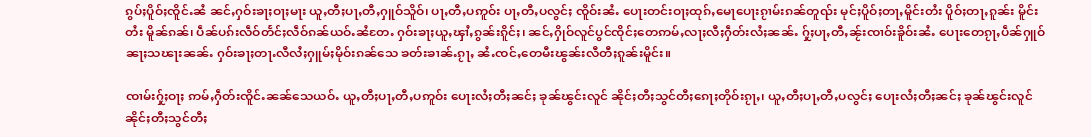ၵွပ်ႈပိူဝ်ႈၸိူင်ႉၼႆ ၼင်ႇႁဝ်းၶႃႈဝႃႈမႃး ယူႇတီႈပႃႇတီႇႁူဝ်သိူဝ်၊ ပႃႇတီႇပဢူဝ်း ပႃႇတီႇပလွင်ႈ ၸိူဝ်းၼႆႉ ပေႃးတင်းဝႃႈထုၵ်ႇမေႃပေႃးၵႂၢမ်းၵၼ်တူၺ်း မုင်ႈပိူဝ်ႈတႃႇမိူင်းတႆး ပိူဝ်ႈတႃႇၵူၼ်း မိူင်းတႆး မိူၼ်ၵၼ်၊ ပဵၼ်ပၵ်းလဵဝ်တႅင်ႈလဵဝ်ၵၼ်ယဝ်ႉၼႆတႄႉ ႁဝ်းၶႃႈယူႇၾၢႆႇၵွၼ်းၵိူင်ႈ၊ ၼင်ႇႁိုဝ်လူင်ပွင်ၸိုင်ႈတေဢမ်ႇလႃႈလီႈႁဵတ်းလႆႈၼၼ်ႉ ႁႂ်ႈပႃႇတီႇၼႂ်းၸၢဝ်းၶိူဝ်းၼႆႉ ပေႃးတေၵႂႃႇပဵၼ်ႁူဝ်ၼႃႈသၽႃးၼၼ်ႉ ႁဝ်းၶႃႈတႃႉလီလႆႈႁူမ်ႈမိုဝ်းၵၼ်သေ ၶတ်းၶၢၼ်ႉၵႂႃႇ ၼႆႉၸင်ႇတေမီးၽွၼ်းလီတီႈၵူၼ်းမိူင်း။

ၸၢမ်းႁႂ်ႈဝႃႈ ဢမ်ႇႁဵတ်းၸိူင်ႉၼၼ်သေယဝ်ႉ ယူႇတီႈပႃႇတီႇပဢူဝ်း ပေႃးလႆႈတီႈၼင်ႈ ၶုၼ်ၽွင်းလူင် ၼိုင်ႈတီႈသွင်တီႈၵေႃႈတိုဝ်းၵႂႃႇ၊ ယူႇတီႈပႃႇတီႇပလွင်ႈ ပေႃးလႆႈတီႈၼင်ႈ ၶုၼ်ၽွင်းလူင် ၼိုင်ႈတီႈသွင်တီႈ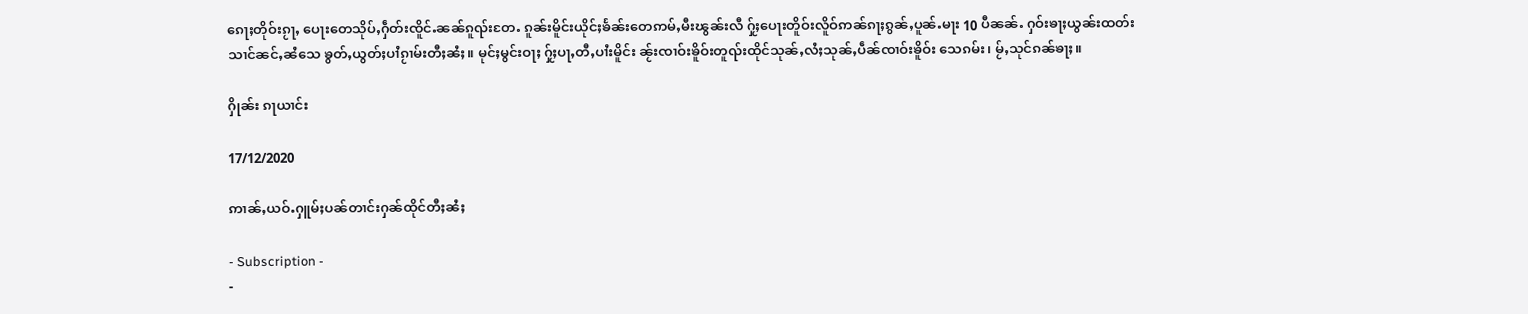ၵေႃႈတိုဝ်းၵႂႃႇ ပေႃးတေသိုပ်ႇႁဵတ်းၸိူင်ႉၼၼ်ၵူၺ်းတႄႉ ၵူၼ်းမိူင်းယိုင်ႈၶႅၼ်းတေဢမ်ႇမီးၽွၼ်းလီ ႁႂ်ႈပေႃးတိူဝ်းလိူဝ်ဢၼ်ၵႃႈၵွၼ်ႇပူၼ်ႉမႃး 10 ပီၼၼ်ႉ ႁဝ်းၶႃႈယွၼ်းထတ်းသၢင်ၼင်ႇၼႆသေ ၶွတ်ႇယွတ်ႈပၢႆၵႂၢမ်းတီႈၼႆႈ။ မုင်ႈမွင်းဝႃႈ ႁႂ်ႈပႃႇတီႇပၢႆးမိူင်း ၼႂ်းၸၢဝ်းၶိူဝ်းတူၺ်းထိုင်သုၼ်ႇလႆႈသုၼ်ႇပဵၼ်ၸၢဝ်းၶိူဝ်း သေၵမ်း၊ မႂ်ႇသုင်ၵၼ်ၶႃႈ။

ႁိုၼ်း ၵႃယၢင်း

17/12/2020

ဢၢၼ်ႇယဝ်ႉႁူမ်ႈပၼ်တၢင်းႁၼ်ထိုင်တီႈၼႆႈ

- Subscription -
-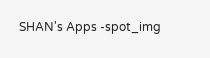SHAN's Apps -spot_img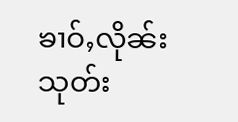ၶၢဝ်ႇလိုၼ်းသုတ်း